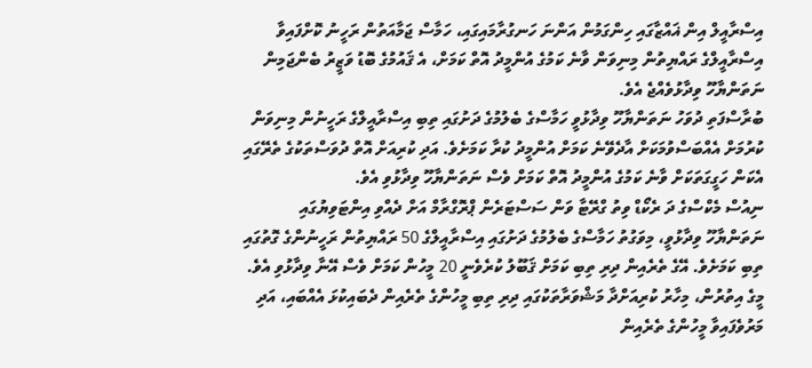އިސްރާއީލް އިން ޣައްޒާގައި ހިންގަމުން އަންނަ ހަނގުރާމައިގައި، ހަމާސް ޖަމާއަތުން ރަހީނު ކޮށްފައިވާ އިސްރާއީލްގެ ރައްޔިތުން މިނިވަން ވާނެ ކަމުގެ އުންމީދު އޮތް ކަމަށް، އެ ޤައުމުގެ ބޮޑު ވަޒީރު ބެންޖަމިން ނަތަންޔާހޫ ވިދާޅުވެއްޖެ އެވެ.
ބުރާސްފަތި ދުވަހު ނަތަންޔާހޫ ވިދާޅުވީ ހަމާސްގެ ބެލުމުގެ ދަށުގައި ތިބި އިސްރާއީލްގެ ރަހީނުން މިނިވަން ކުރުމަށް އެއްބަސްވުމަކަށް އާދެވޭނެ ކަމަށް އުންމީދު ކުރާ ކަމަށެވެ. އަދި ކުރިއަށް އޮތް ދުވަސްތަކުގެ ތެރޭގައި އެކަން ހަގީގަތަކަށް ވާނެ ކަމުގެ އުންމީދު އޮތް ކަމަށް ވެސް ނަތަންޔާހޫ ވިދާޅުވި އެވެ.
ނިއުސް މެކްސްގެ ދަ ރެކޯޑް ވިތު ގްރޭޓާ ވަން ސަސްޓަރެން ޕްރޮގްރާމް އަށް ދެއްވި އިންޓަވިޔުގައި ނަތަންޔާހޫ ވިދާޅުވީ، މިވަގުތު ހަމާސްގެ ބެލުމުގެ ދަށުގައި އިސްރާއީލްގެ 50 ރައްޔިތުން ރަހީނުންގެ ގޮތުގައި ތިބި ކަމަށެވެ. އޭގެ ތެރެއިން ދިރި ތިބި ކަމަށް ޤަބޫލު ކުރެވެނީ 20 މީހުން ކަމަށް ވެސް އޭނާ ވިދާޅުވި އެވެ.
މީގެ އިތުރުން، މިހާރު ކުރިއަށްދާ މަޝްވަރާތަކުގައި ދިރި ތިބި މީހުންގެ ތެރެއިން ދެބައިކުޅަ އެއްބައި، އަދި މަރުވެފައިވާ މީހުންގެ ތެރެއިން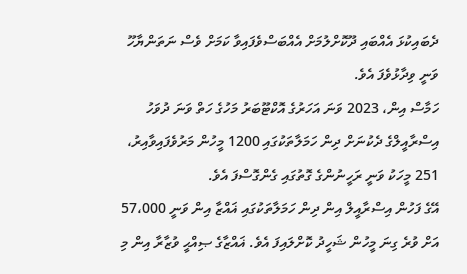ދެބައިކުޅަ އެއްބައި ދޫކޮށްލުމަށް އެއްބަސްވެފައިވާ ކަމަށް ވެސް ނަތަންޔާހޫ ވަނީ ވިދާޅުވެފަ އެވެ.
ހަމާސް އިން، 2023 ވަނަ އަހަރުގެ އޮކްޓޫބަރު މަހުގެ ހަތް ވަނަ ދުވަހު އިސްރާއީލްގެ ދެކުނަށް ދިން ހަމަލާތަކުގައި 1200 މީހުން މަރުވެފައިވާއިރު، 251 މީހަކު ވަނީ ރަހީނުންގެ ގޮތުގައި ގެންގޮސްފަ އެވެ.
އޭގެ ފަހުން އިސްރާއީލް އިން ދިން ހަމަލާތަކުގައި ޣައްޒާ އިން ވަނީ 57،000 އަށް ވުރެ ގިނަ މީހުން ޝަހީދު ކޮށްލައިފަ އެވެ. ޣައްޒާގެ ޞިއްޙީ ވުޒާރާ އިން މި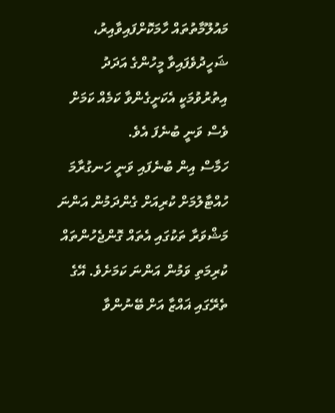މައުލޫމާތުތައް ހާމަކޮށްފައިވާއިރު، ޝަހީދުވެފައިވާ މީހުންގެ އަދަދު އިތުރުވުމަކީ އެކަށީގެންވާ ކަމެއް ކަމަށް ވެސް ވަނީ ބުނެފަ އެވެ.
ހަމާސް އިން ބުނެފައި ވަނީ ހަނގުރާމަ ހުއްޓާލުމަށް ކުރިއަށް ގެންދަމުން އަންނަ މަޝްވަރާ ތަކުގައި އެތައް ގޮންޖެހުންތައް ކުރިމަތި ވަމުން އަންނަ ކަމަށެވެ. އޭގެ ތެރޭގައި ޣައްޒާ އަށް ބޭނުންވާ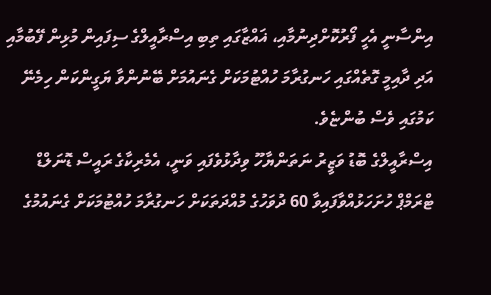އިންސާނީ އެހީ ފޯރުކޮށްދިނުމާއި، ޣައްޒާގައި ތިބި އިސްރާއީލްގެ ސިފައިން މުޅިން ފޭބުމާއި އަދި ދާއިމީ ގޮތެއްގައި ހަނގުރާމަ ހުއްޓުމަކަށް ގެނައުމަށް ބޭނުންވާ ޔަގީންކަން ހިމެނޭ ކަމުގައި ވެސް ބުންޏެވެ.
އިސްރާއީލްގެ ބޮޑު ވަޒީރު ނަތަންޔާހޫ ވިދާޅުވެފައި ވަނީ، އެމެރިކާގެ ރައީސް ޑޮނަލްޑް ޓްރަމްޕް ހުށަހަޅުއްވާފައިވާ 60 ދުވަހުގެ މުއްދަތަކަށް ހަނގުރާމަ ހުއްޓުމަކަށް ގެނައުމުގެ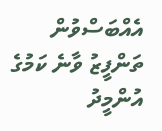އެއްބަސްވުން ތަންފީޒު ވާނެ ކަމުގެ އުންމީދު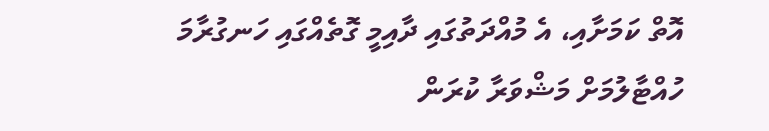އޮތް ކަމަށާއި، އެ މުއްދަތުގައި ދާއިމީ ގޮތެއްގައި ހަނގުރާމަ ހުއްޓާލުމަށް މަޝްވަރާ ކުރަން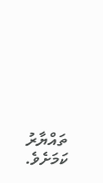ތައްޔާރު ކަމަށެވެ.